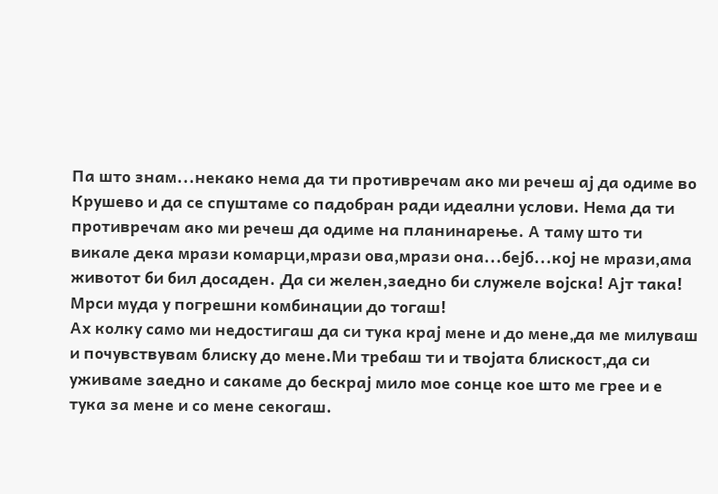Па што знам...некако нема да ти противречам ако ми речеш ај да одиме во Крушево и да се спуштаме со падобран ради идеални услови. Нема да ти противречам ако ми речеш да одиме на планинарење. А таму што ти викале дека мрази комарци,мрази ова,мрази она...бејб...кој не мрази,ама животот би бил досаден. Да си желен,заедно би служеле војска! Ајт така! Мрси муда у погрешни комбинации до тогаш!
Ах колку само ми недостигаш да си тука крај мене и до мене,да ме милуваш и почувствувам блиску до мене.Ми требаш ти и твојата блискост,да си уживаме заедно и сакаме до бескрај мило мое сонце кое што ме грее и е тука за мене и со мене секогаш.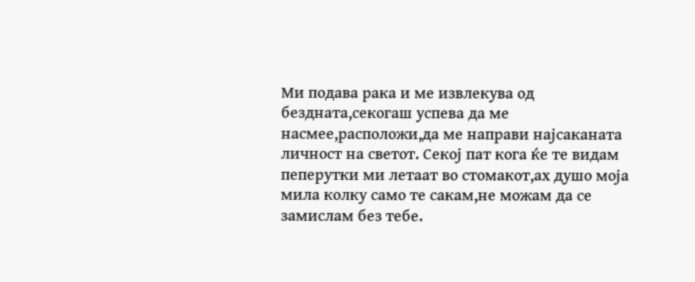Ми подава рака и ме извлекува од бездната,секогаш успева да ме насмее,расположи,да ме направи најсаканата личност на светот. Секој пат кога ќе те видам пеперутки ми летаат во стомакот,ах душо моја мила колку само те сакам,не можам да се замислам без тебе.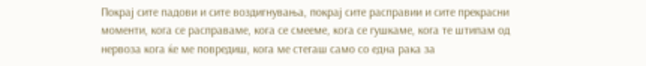Покрај сите падови и сите воздигнувања, покрај сите расправии и сите прекрасни моменти, кога се расправаме, кога се смееме, кога се гушкаме, кога те штипам од нервоза кога ќе ме повредиш, кога ме стегаш само со една рака за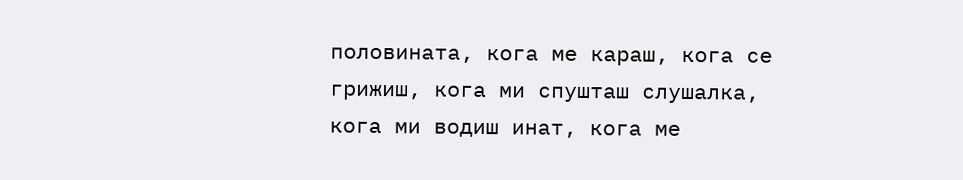половината, кога ме караш, кога се грижиш, кога ми спушташ слушалка, кога ми водиш инат, кога ме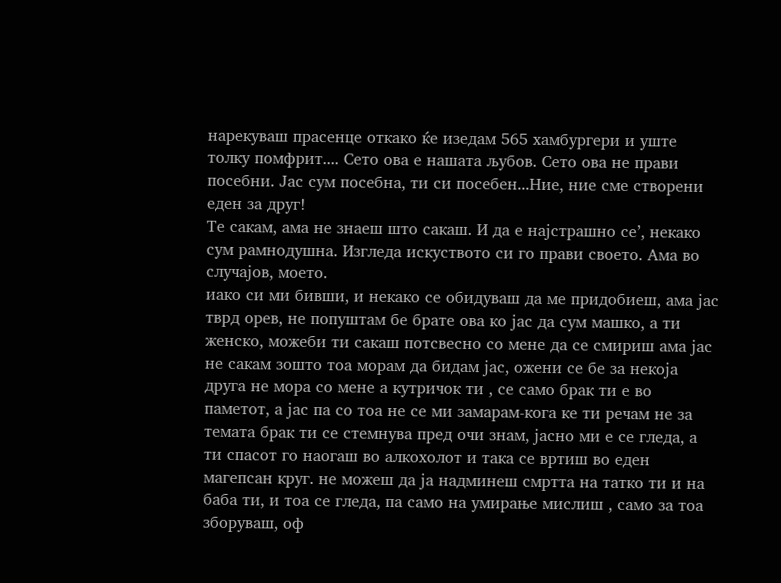нарекуваш прасенце откако ќе изедам 565 хамбургери и уште толку помфрит.... Сето ова е нашата љубов. Сето ова не прави посебни. Јас сум посебна, ти си посебен...Ние, ние сме створени еден за друг!
Те сакам, ама не знаеш што сакаш. И да е најстрашно се’, некако сум рамнодушна. Изгледа искуството си го прави своето. Ама во случајов, моето.
иако си ми бивши, и некако се обидуваш да ме придобиеш, ама јас тврд орев, не попуштам бе брате ова ко јас да сум машко, а ти женско, можеби ти сакаш потсвесно со мене да се смириш ама јас не сакам зошто тоа морам да бидам јас, ожени се бе за некоја друга не мора со мене а кутричок ти , се само брак ти е во паметот, а јас па со тоа не се ми замарам-кога ке ти речам не за темата брак ти се стемнува пред очи знам, јасно ми е се гледа, а ти спасот го наогаш во алкохолот и така се вртиш во еден магепсан круг. не можеш да ја надминеш смртта на татко ти и на баба ти, и тоа се гледа, па само на умирање мислиш , само за тоа зборуваш, оф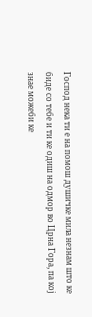Господ нека ти е на помош душичке мила незнам што ке биде со тебе и ти ке одиш на одмор во Црна Гора, па кој знае можеби ке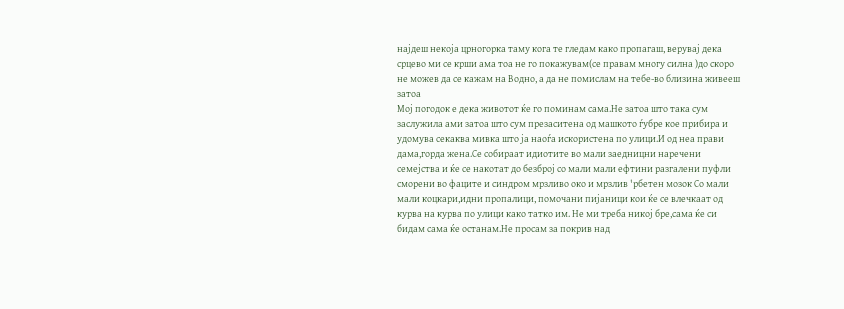најдеш некоја црногорка таму кога те гледам како пропагаш, верувај дека срцево ми се крши ама тоа не го покажувам(се правам многу силна )до скоро не можев да се кажам на Водно, а да не помислам на тебе-во близина живееш затоа
Мој погодок е дека животот ќе го поминам сама.Не затоа што така сум заслужила ами затоа што сум презаситена од машкото ѓубре кое прибира и удомува секаква мивка што ја наоѓа искористена по улици.И од неа прави дама,горда жена.Се собираат идиотите во мали заедницни наречени семејства и ќе се накотат до безброј со мали мали ефтини разгалени пуфли сморени во фаците и синдром мрзливо око и мрзлив 'рбетен мозок Со мали мали коцкари,идни пропалици, помочани пијаници кои ќе се влечкаат од курва на курва по улици како татко им. Не ми треба никој бре,сама ќе си бидам сама ќе останам.Не просам за покрив над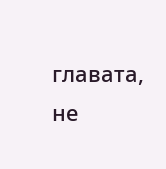главата, не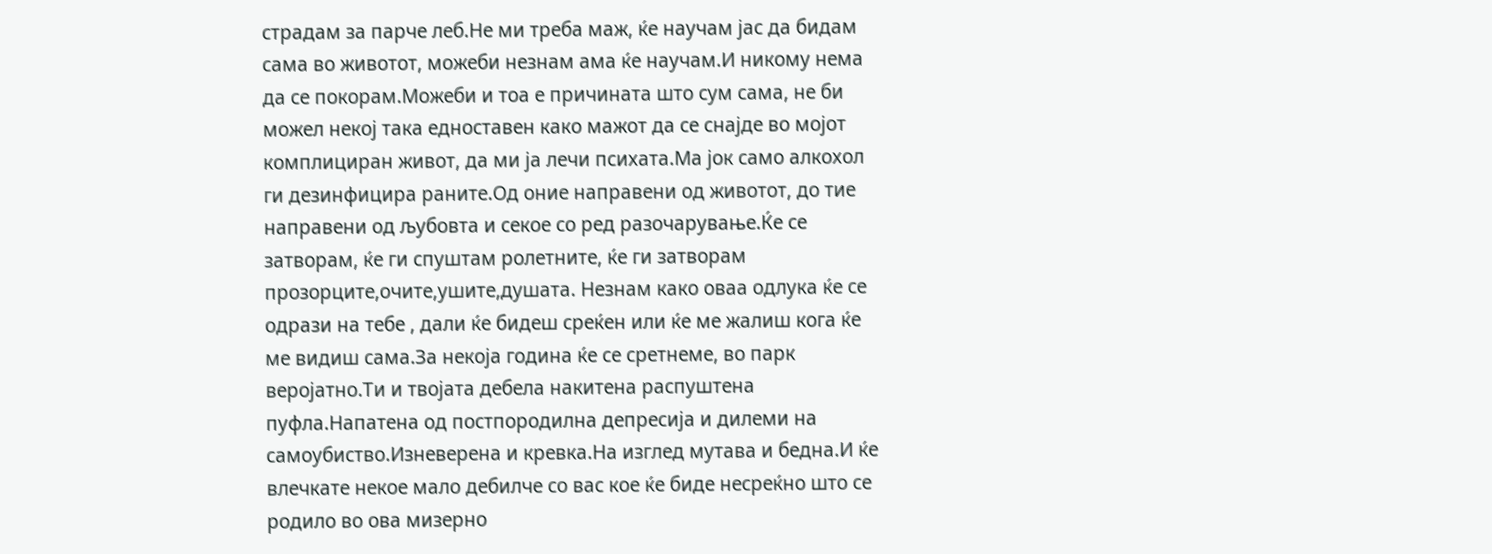страдам за парче леб.Не ми треба маж, ќе научам јас да бидам сама во животот, можеби незнам ама ќе научам.И никому нема да се покорам.Можеби и тоа е причината што сум сама, не би можел некој така едноставен како мажот да се снајде во мојот комплициран живот, да ми ја лечи психата.Ма јок само алкохол ги дезинфицира раните.Од оние направени од животот, до тие направени од љубовта и секое со ред разочарување.Ќе се затворам, ќе ги спуштам ролетните, ќе ги затворам прозорците,очите,ушите,душата. Незнам како оваа одлука ќе се одрази на тебе , дали ќе бидеш среќен или ќе ме жалиш кога ќе ме видиш сама.За некоја година ќе се сретнеме, во парк веројатно.Ти и твојата дебела накитена распуштена пуфла.Напатена од постпородилна депресија и дилеми на самоубиство.Изневерена и кревка.На изглед мутава и бедна.И ќе влечкате некое мало дебилче со вас кое ќе биде несреќно што се родило во ова мизерно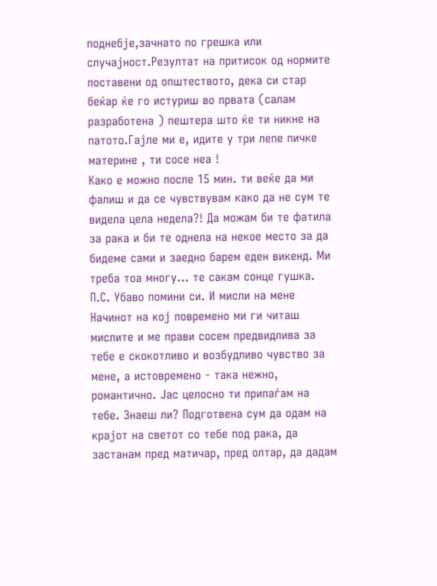поднебје,зачнато по грешка или случајност.Резултат на притисок од нормите поставени од општеството, дека си стар беќар ќе го истуриш во првата (салам разработена ) пештера што ќе ти никне на патото.Гајле ми е, идите у три лепе пичке материне , ти сосе неа !
Како е можно после 15 мин. ти веќе да ми фалиш и да се чувствувам како да не сум те видела цела недела?! Да можам би те фатила за рака и би те однела на некое место за да бидеме сами и заедно барем еден викенд. Ми треба тоа многу... те сакам сонце гушка. П.С. Убаво помини си. И мисли на мене
Начинот на кој повремено ми ги читаш мислите и ме прави сосем предвидлива за тебе е скокотливо и возбудливо чувство за мене, а истовремено - така нежно, романтично. Јас целосно ти припаѓам на тебе. Знаеш ли? Подготвена сум да одам на крајот на светот со тебе под рака, да застанам пред матичар, пред олтар, да дадам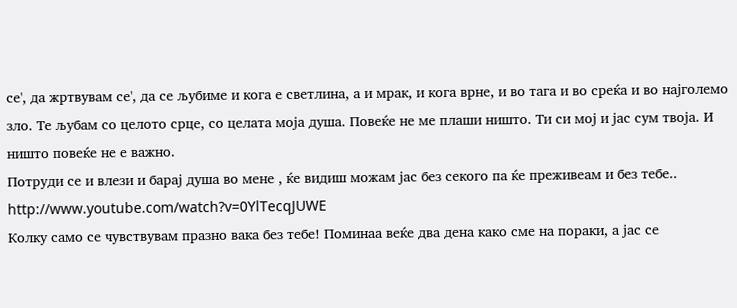се', да жртвувам се', да се љубиме и кога е светлина, а и мрак, и кога врне, и во тага и во среќа и во најголемо зло. Те љубам со целото срце, со целата моја душа. Повеќе не ме плаши ништо. Ти си мој и јас сум твоја. И ништо повеќе не е важно.
Потруди се и влези и барај душа во мене , ќе видиш можам јас без секого па ќе преживеам и без тебе.. http://www.youtube.com/watch?v=0YlTecqJUWE
Колку само се чувствувам празно вака без тебе! Поминаа веќе два дена како сме на пораки, а јас се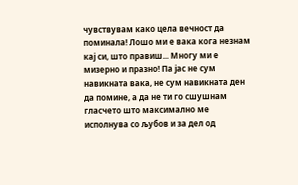чувствувам како цела вечност да поминала! Лошо ми е вака кога незнам кај си, што правиш... Многу ми е мизерно и празно! Па јас не сум навикната вака, не сум навикната ден да помине, а да не ти го сшушнам гласчето што максимално ме исполнува со љубов и за дел од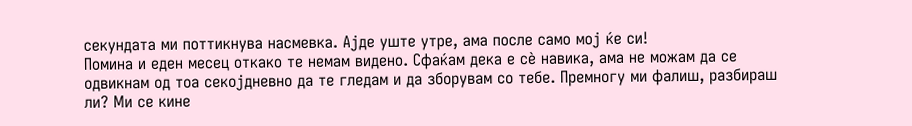секундата ми поттикнува насмевка. Ајде уште утре, ама после само мој ќе си!
Помина и еден месец откако те немам видено. Сфаќам дека е сè навика, ама не можам да се одвикнам од тоа секојдневно да те гледам и да зборувам со тебе. Премногу ми фалиш, разбираш ли? Ми се кине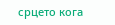срцето кога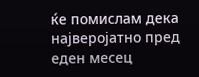ќе помислам дека најверојатно пред еден месец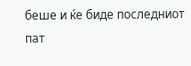беше и ќе биде последниот пат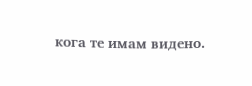кога те имам видено.